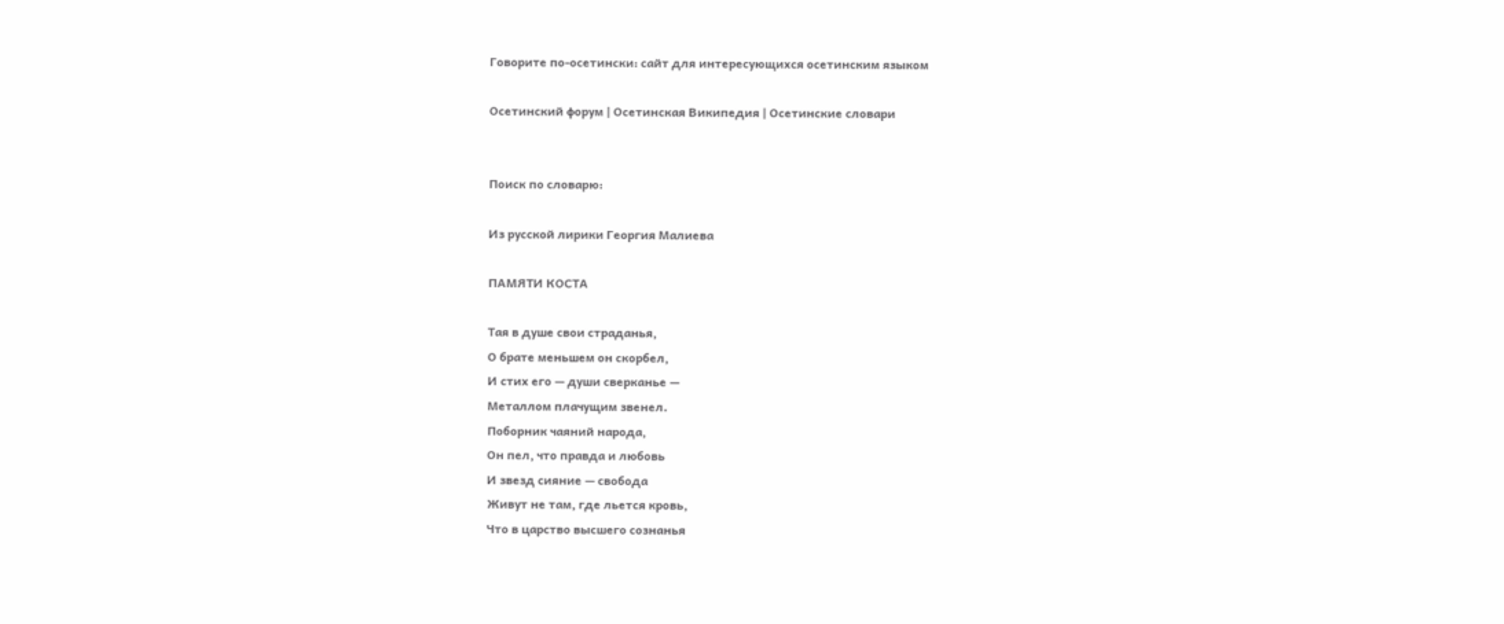Говорите по-осетински: сайт для интересующихся осетинским языком

Осетинский форум | Осетинская Википедия | Осетинские словари


Поиск по словарю:

Из русской лирики Георгия Малиева

ПАМЯТИ КОСТА

Тая в душе свои страданья,
О брате меньшем он скорбел,
И стих его — души сверканье —
Металлом плачущим звенел.
Поборник чаяний народа,
Он пел, что правда и любовь
И звезд сияние — свобода
Живут не там, где льется кровь,
Что в царство высшего сознанья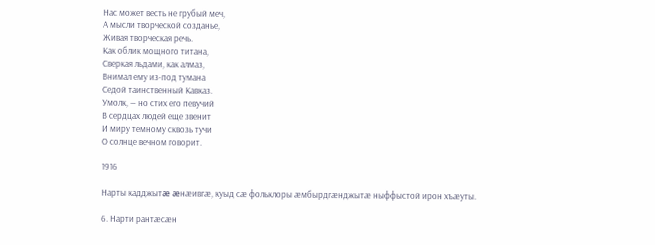Нас может весть не грубый меч,
А мысли творческой созданье,
Живая творческая речь.
Как облик мощного титана,
Сверкая льдами, как алмаз,
Внимал ему из-под тумана
Седой таинственный Кавказ.
Умолк, — но стих его певучий
В сердцах людей еще звенит
И миру темному сквозь тучи
О солнце вечном говорит.

1916

Нарты кадджытæ æнæивгæ, куыд сæ фольклоры æмбырдгæнджытæ ныффыстой ирон хъæуты.

6. Нарти рантæсæн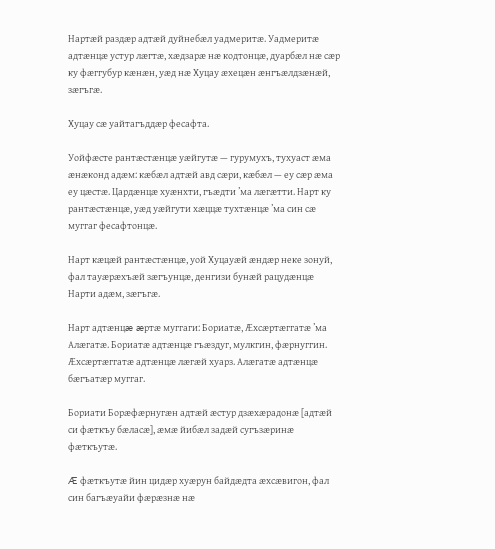Нартæй раздæр адтæй дуйнебæл уадмеритæ. Уадмеритæ адтæнцæ устур лæгтæ, хæдзарæ нæ кодтонцæ, дуарбæл нæ сæр ку фæггубур кæнæн, уæд нæ Хуцау æхецæн æнгъæлдзæнæй, зæгъгæ.

Хуцау сæ уайтагъддæр фесафта.

Уойфæсте рантæстæнцæ уæйгутæ — гурумухъ, тухуаст æма æнæконд адæм: кæбæл адтæй авд сæри, кæбæл — еу сæр æма еу цæстæ. Цардæнцæ хуæнхти, гъæдти ’ма лæгæтти. Нарт ку рантæстæнцæ, уæд уæйгути хæццæ тухтæнцæ ’ма син сæ муггаг фесафтонцæ.

Нарт кæцæй рантæстæнцæ, уой Хуцауæй æндæр неке зонуй, фал тауæрæхъæй зæгъунцæ, денгизи бунæй рацудæнцæ Нарти адæм, зæгъгæ.

Нарт адтæнцæ æртæ муггаги: Бориатæ, Æхсæртæггатæ ’ма Алæгатæ. Бориатæ адтæнцæ гъæздуг, мулкгин, фæрнуггин. Æхсæртæггатæ адтæнцæ лæгæй хуарз. Алæгатæ адтæнцæ бæгъатæр муггаг.

Бориати Борæфæрнугæн адтæй æстур дзæхæрадонæ [адтæй си фæткъу бæласæ], æмæ йибæл задæй сугъзæринæ фæткъутæ.

Æ фæткъутæ йин цидæр хуæрун байдæдта æхсæвигон, фал син багъæуайи фæрæзнæ нæ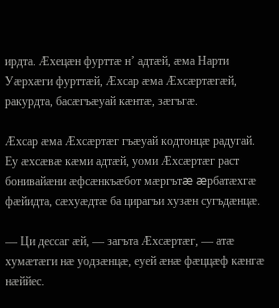ирдта. Æхецæн фурттæ н’ адтæй, æма Нарти Уæрхæги фурттæй, Æхсар æма Æхсæртæгæй, ракурдта, басæгъæуай кæнтæ, зæгъгæ.

Æхсар æма Æхсæртæг гъæуай кодтонцæ радугай. Еу æхсæвæ кæми адтæй, уоми Æхсæртæг раст бонивайæни æфсæнкъæбот мæргътæ æрбатæхгæ фæйидта, сæхуæдтæ ба цирагъи хузæн сугъдæнцæ.

— Ци дессаг æй, — загъта Æхсæртæг, — атæ хумæтæги нæ уодзæнцæ, еуей æнæ фæццæф кæнгæ нæййес.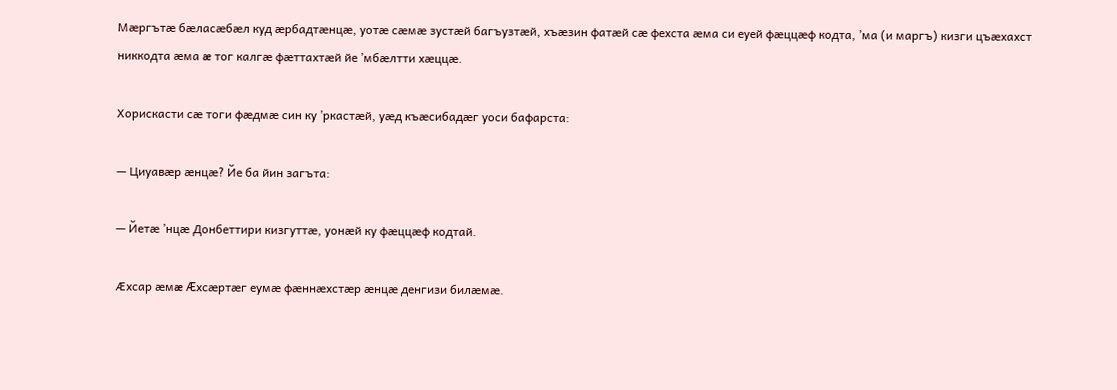Мæргътæ бæласæбæл куд æрбадтæнцæ, уотæ сæмæ зустæй багъузтæй, хъæзин фатæй сæ фехста æма си еуей фæццæф кодта, ’ма (и маргъ) кизги цъæхахст никкодта æма æ тог калгæ фæттахтæй йе ’мбæлтти хæццæ.

Хорискасти сæ тоги фæдмæ син ку ’ркастæй, уæд къæсибадæг уоси бафарста:

— Циуавæр æнцæ? Йе ба йин загъта:

— Йетæ ’нцæ Донбеттири кизгуттæ, уонæй ку фæццæф кодтай.

Æхсар æмæ Æхсæртæг еумæ фæннæхстæр æнцæ денгизи билæмæ.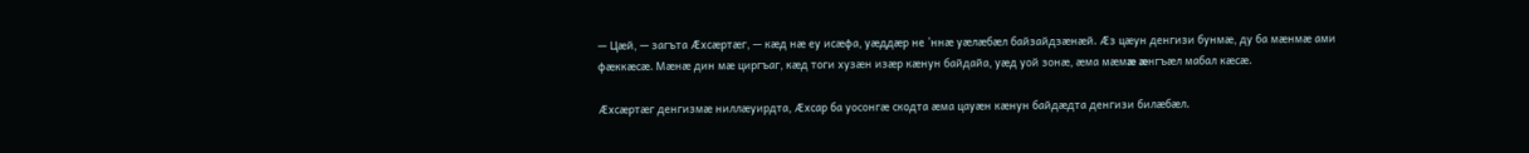— Цæй, — загъта Æхсæртæг, — кæд нæ еу исæфа, уæддæр не ’ннæ уæлæбæл байзайдзæнæй. Æз цæун денгизи бунмæ, ду ба мæнмæ ами фæккæсæ. Мæнæ дин мæ циргъаг, кæд тоги хузæн изæр кæнун байдайа, уæд уой зонæ, æма мæмæ æнгъæл мабал кæсæ.

Æхсæртæг денгизмæ ниллæуирдта, Æхсар ба уосонгæ скодта æма цауæн кæнун байдæдта денгизи билæбæл.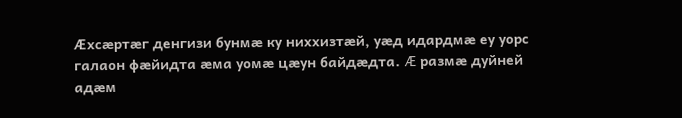Æхсæртæг денгизи бунмæ ку ниххизтæй, уæд идардмæ еу уорс галаон фæйидта æма уомæ цæун байдæдта. Æ размæ дуйней адæм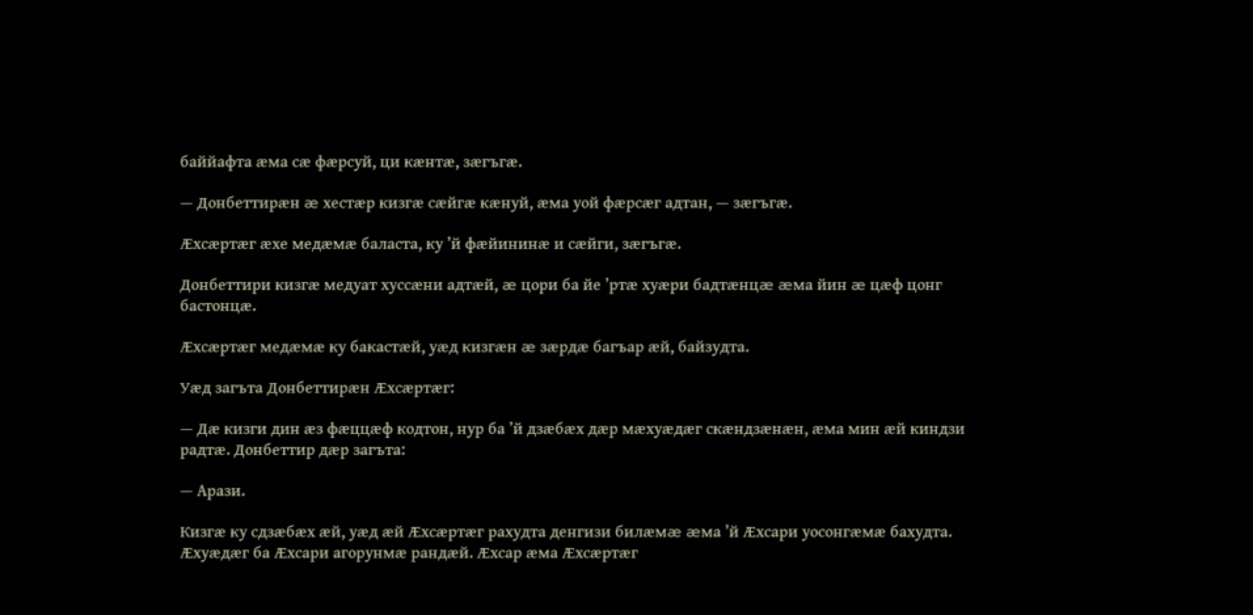баййафта æма сæ фæрсуй, ци кæнтæ, зæгъгæ.

— Донбеттирæн æ хестæр кизгæ сæйгæ кæнуй, æма уой фæрсæг адтан, — зæгъгæ.

Æхсæртæг æхе медæмæ баласта, ку ’й фæйининæ и сæйги, зæгъгæ.

Донбеттири кизгæ медуат хуссæни адтæй, æ цори ба йе ’ртæ хуæри бадтæнцæ æма йин æ цæф цонг бастонцæ.

Æхсæртæг медæмæ ку бакастæй, уæд кизгæн æ зæрдæ багъар æй, байзудта.

Уæд загъта Донбеттирæн Æхсæртæг:

— Дæ кизги дин æз фæццæф кодтон, нур ба ’й дзæбæх дæр мæхуæдæг скæндзæнæн, æма мин æй киндзи радтæ. Донбеттир дæр загъта:

— Арази.

Кизгæ ку сдзæбæх æй, уæд æй Æхсæртæг рахудта денгизи билæмæ æма ’й Æхсари уосонгæмæ бахудта. Æхуæдæг ба Æхсари агорунмæ рандæй. Æхсар æма Æхсæртæг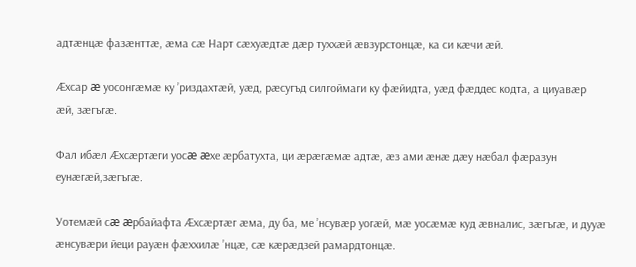адтæнцæ фазæнттæ, æма сæ Нарт сæхуæдтæ дæр туххæй æвзурстонцæ, ка си кæчи æй.

Æхсар æ уосонгæмæ ку ’риздахтæй, уæд, рæсугъд силгоймаги ку фæйидта, уæд фæддес кодта, а циуавæр æй, зæгъгæ.

Фал ибæл Æхсæртæги уосæ æхе æрбатухта, ци æрæгæмæ адтæ, æз ами æнæ дæу нæбал фæразун еунæгæй,зæгъгæ.

Уотемæй сæ æрбайафта Æхсæртæг æма, ду ба, ме ’нсувæр уогæй, мæ уосæмæ куд æвналис, зæгъгæ, и дууæ æнсувæри йеци рауæн фæххилæ ’нцæ, сæ кæрæдзей рамардтонцæ.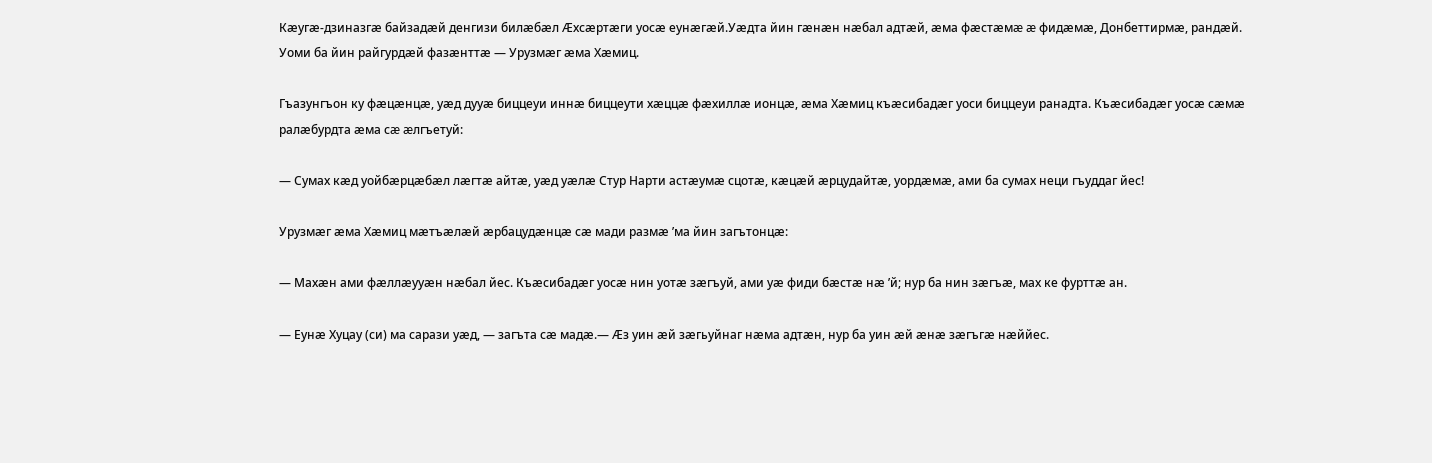Кæугæ-дзиназгæ байзадæй денгизи билæбæл Æхсæртæги уосæ еунæгæй.Уæдта йин гæнæн нæбал адтæй, æма фæстæмæ æ фидæмæ, Донбеттирмæ, рандæй. Уоми ба йин райгурдæй фазæнттæ — Урузмæг æма Хæмиц.

Гъазунгъон ку фæцæнцæ, уæд дууæ биццеуи иннæ биццеути хæццæ фæхиллæ ионцæ, æма Хæмиц къæсибадæг уоси биццеуи ранадта. Къæсибадæг уосæ сæмæ ралæбурдта æма сæ æлгъетуй:

— Сумах кæд уойбæрцæбæл лæгтæ айтæ, уæд уæлæ Стур Нарти астæумæ сцотæ, кæцæй æрцудайтæ, уордæмæ, ами ба сумах неци гъуддаг йес!

Урузмæг æма Хæмиц мæтъæлæй æрбацудæнцæ сæ мади размæ ’ма йин загътонцæ:

— Махæн ами фæллæууæн нæбал йес. Къæсибадæг уосæ нин уотæ зæгъуй, ами уæ фиди бæстæ нæ ’й; нур ба нин зæгъæ, мах ке фурттæ ан.

— Еунæ Хуцау (си) ма сарази уæд, — загъта сæ мадæ.— Æз уин æй зæгьуйнаг нæма адтæн, нур ба уин æй æнæ зæгъгæ нæййес.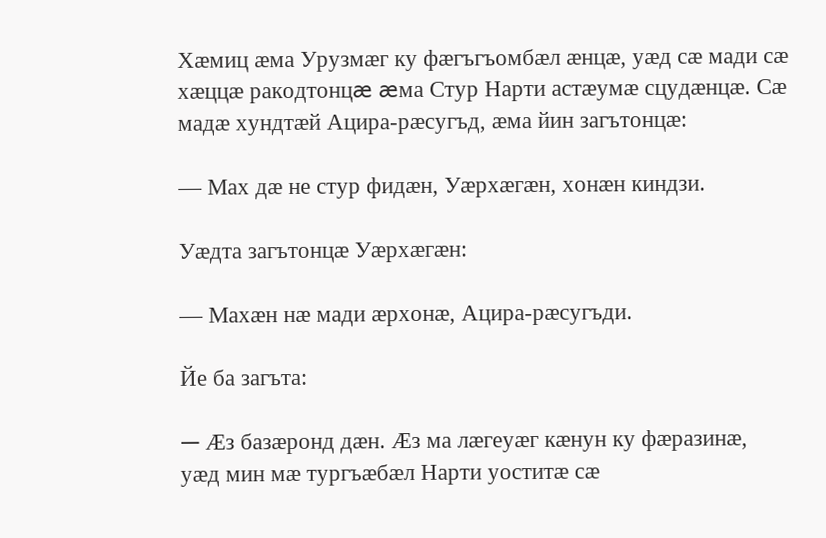Хæмиц æма Урузмæг ку фæгъгъомбæл æнцæ, уæд сæ мади сæ хæццæ ракодтонцæ æма Стур Нарти астæумæ сцудæнцæ. Сæ мадæ хундтæй Ацира-рæсугъд, æма йин загътонцæ:

— Мах дæ не стур фидæн, Уæрхæгæн, хонæн киндзи.

Уæдта загътонцæ Уæрхæгæн:

— Махæн нæ мади æрхонæ, Ацира-рæсугъди.

Йе ба загъта:

— Æз базæронд дæн. Æз ма лæгеуæг кæнун ку фæразинæ, уæд мин мæ тургъæбæл Нарти уоститæ сæ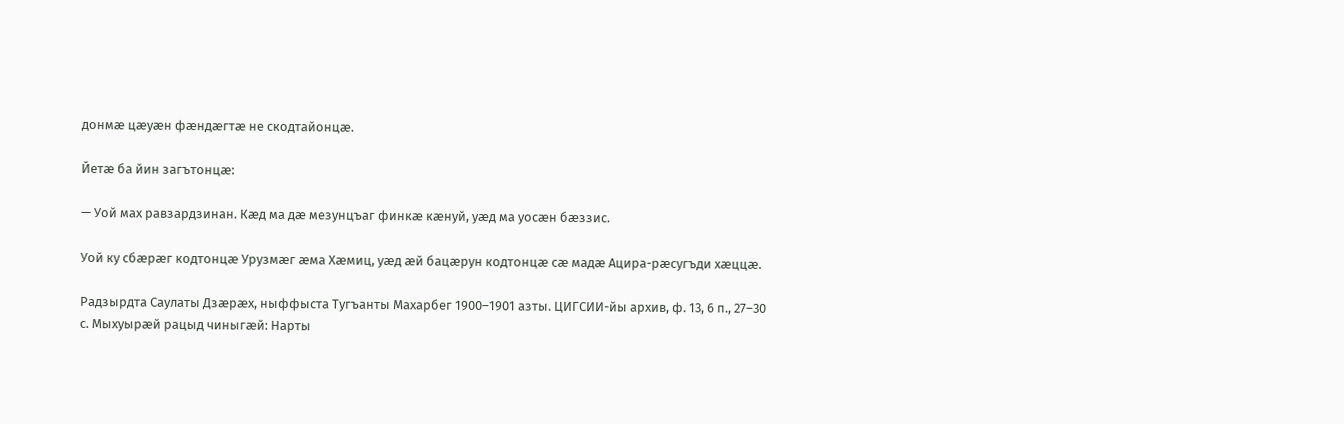донмæ цæуæн фæндæгтæ не скодтайонцæ.

Йетæ ба йин загътонцæ:

— Уой мах равзардзинан. Кæд ма дæ мезунцъаг финкæ кæнуй, уæд ма уосæн бæззис.

Уой ку сбæрæг кодтонцæ Урузмæг æма Хæмиц, уæд æй бацæрун кодтонцæ сæ мадæ Ацира-рæсугъди хæццæ.

Радзырдта Саулаты Дзæрæх, ныффыста Тугъанты Махарбег 1900–1901 азты. ЦИГСИИ-йы архив, ф. 13, 6 п., 27–30 с. Мыхуырæй рацыд чиныгæй: Нарты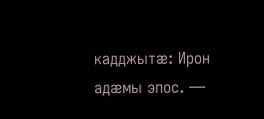кадджытæ: Ирон адæмы эпос. —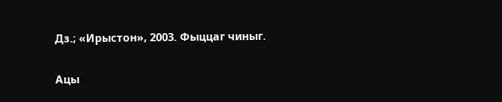Дз.; «Ирыстон», 2003. Фыццаг чиныг.

Ацы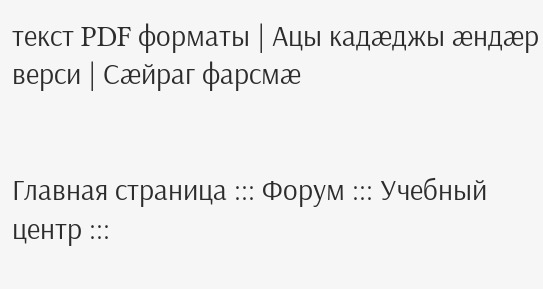текст PDF форматы | Ацы кадæджы æндæр верси | Сæйраг фарсмæ


Главная страница ::: Форум ::: Учебный центр :::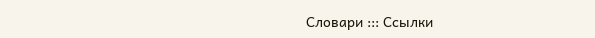Словари ::: Ссылки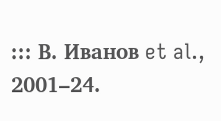::: В. Иванов et al., 2001–24.